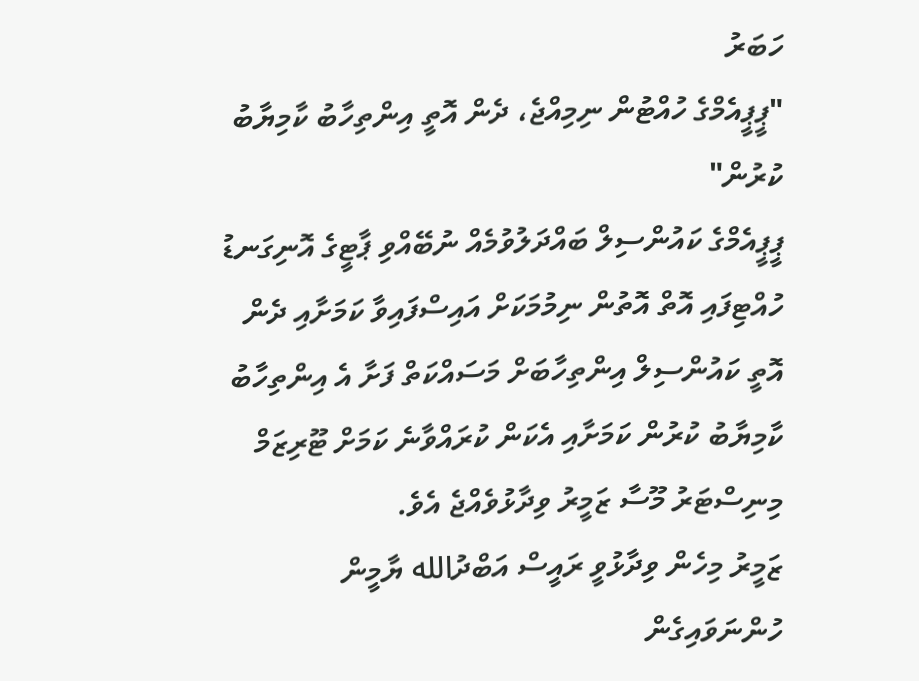ހަބަރު
"ޕީޕީއެމްގެ ހުއްޓުން ނިމިއްޖެ، ދެން އޮތީ އިންތިހާބު ކާމިޔާބު ކުރުން"
ޕީޕީއެމްގެ ކައުންސިލް ބައްދަލުވުމެއް ނުބޭއްވި ޕާޓީގެ އޮނިގަނޑު ހުއްޓިފައި އޮތް އޮތުން ނިމުމަކަށް އައިސްފައިވާ ކަމަށާއި ދެން އޮތީ ކައުންސިލް އިންތިހާބަށް މަސައްކަތް ފަށާ އެ އިންތިހާބު ކާމިޔާބު ކުރުން ކަމަށާއި އެކަން ކުރައްވާނެ ކަމަށް ޓޫރިޒަމް މިނިސްޓަރު މޫސާ ޒަމީރު ވިދާޅުވެއްޖެ އެވެ.
ޒަމީރު މިހެން ވިދާޅުވީ ރައީސް އަބްދުالله ޔާމީން ހުންނަވައިގެން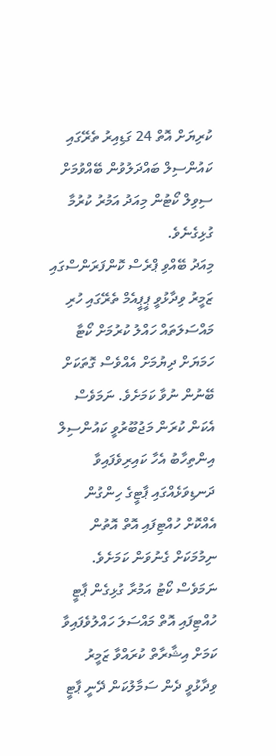ކުރިޔަށް އޮތް 24 ގަޑިއިރު ތެރޭގައި ކައުންސިލް ބައްދަލުވުން ބޭއްވުމަށް ސިވިލް ކޯޓުން މިއަދު އަމުރު ކުރުމާ ގުޅިގެނެވެ.
މިއަދު ބޭއްވި ޕްރެސް ކޮންފަރަންސްގައި ޒަމީރު ވިދާޅުވީ ޕީޕީއެމް ތެރޭގައި ހުރި މައްސަލަތައް ހައްލު ކުރުމަށް ކޯޓާ ހަމަޔަށް ދިޔުމަށް އެއްވެސް ގޮތަކަށް ބޭނުން ނުވާ ކަމަށެވެ. ނަމަވެސް އެކަން ކުރަން މަޖުބޫރުވީ ކައުންސިލް އިންތިހާބު އެހާ ކައިރިވެފައިވާ ދަނޑިވަޅެއްގައި ޕާޓީގެ ހިންގުން އެއްކޮށް ހުއްޓިފައި އޮތް އޮތުން ނިމުމަކަށް ގެނުވަން ކަމަށެވެ.
ނަމަވެސް ކޯޓު އަމުރާ ގުޅިގެން ޕާޓީ ހުއްޓިފައި އޮތް މައްސަލަ ހައްލުވެފައިވާ ކަމަށް އިޝާރާތް ކުރައްވާ ޒަމީރު ވިދާޅުވީ ދެން ސަމާލުކަން ދޭނީ ޕާޓީ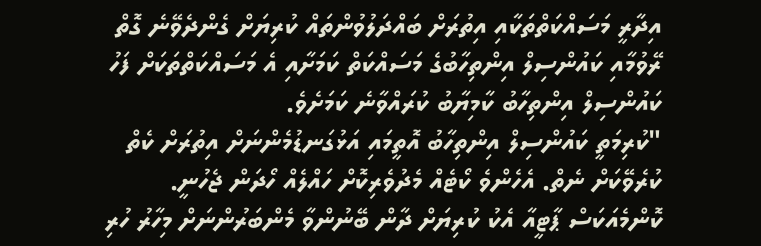އިދާރީ މަސައްކަތްތަކާއި އިތުރަށް ބައްދަލުވުންތައް ކުރިޔަށް ގެންދެވޭނެ ގޮތް ރޭވުމާއި ކައުންސިލް އިންތިހާބުގެ މަސައްކަތް ކަމަށާއި އެ މަސައްކަތްތަކަށް ފަހު ކައުންސިލް އިންތިހާބު ކާމިޔާބު ކުރައްވާނެ ކަމަށެވެ.
"ކުރިމަތީ ކައުންސިލް އިންތިހާބު އޮތީމައި އަޅުގަނޑުމެންނަށް އިތުރަށް ކެތް ކުރެވޭކަށް ނެތް. އެހެންވެ ކޯޓެއް މެދުވެރިކޮށް ހައްލެއް ހޯދަން ޖެހުނީ. ކޮންމެއަކަސް ޕާޓީއާ އެކު ކުރިޔަށް ދާން ބޭނުންވާ މެންބަރުންނަށް މިހާރު ހުރި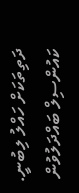ދަތިތަކަށް ހައްލު ލިބުނީ. ކައުންސިލް ބައްދަލުވުން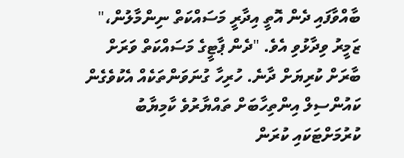ބާއްވާފައި ދެން އޮތީ އިދާރީ މަސައްކަތް ނިންމާލުން،" ޒަމީރު ވިދާޅުވި އެވެ. "ދެން ޕާޓީގެ މަސައްކަތް ވަރަށް ބާރަށް ކުރިޔަށް ދާނެ. ހުރިހާ ގުނަވަންތަކެއް އެކުވެގެން ކައުންސިލް އިންތިހާބަށް ތައްޔާރުވެ ކާމިޔާބު ކުރުމަށްޓަކައި ކުރަން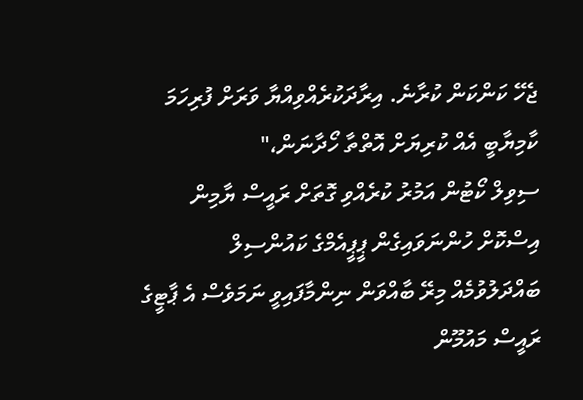ޖެހޭ ކަންކަން ކުރާނެ. އިރާދަކުރެއްވިއްޔާ ވަރަށް ފުރިހަމަ ކާމިޔާބީ އެއް ކުރިޔަށް އޮތްތާ ހޯދާނަން،"
ސިވިލް ކޯޓުން އަމުރު ކުރެއްވި ގޮތަށް ރައީސް ޔާމިން އިސްކޮށް ހުންނަވައިގެން ޕީޕީއެމްގެ ކައުންސިލް ބައްދަލުވުމެއް މިރޭ ބާއްވަން ނިންމާފައިވީ ނަމަވެސް އެ ޕާޓީގެ ރައީސް މައުމޫން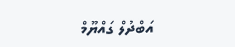އަބްދުލް ގައްޔޫމް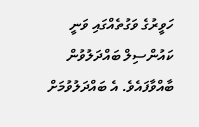ހަވީރުގެ ވަގުތެއްގައި ވަނީ ކައުންސިލް ބައްދަލުވުން ބާއްވާފައެވެ. އެ ބައްދަލުވުމަށް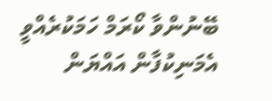ބޭނުންވާ ކޯރަމް ހަމަކުރެއްވީ އެމަނިކުފާން އައްޔަން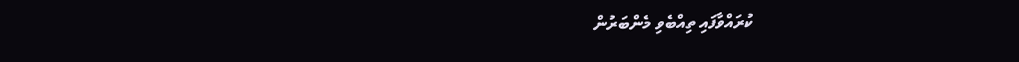ކުރައްވާފައި ތިއްބެވި މެންބަރުން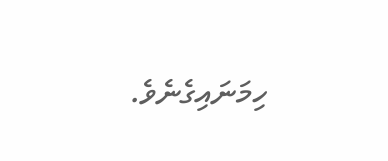ހިމަނައިގެނެވެ.